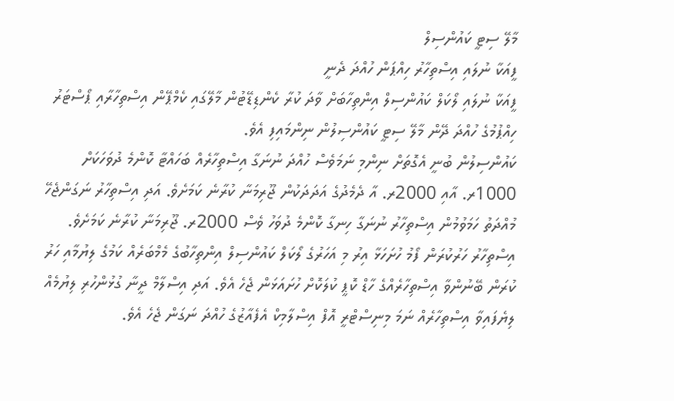މާލޭ ސިޓީ ކައުންސިލް
ފީއަކާ ނުލައި އިސްތިހާރު ހިއްޕަން ހުއްދަ ދެނީ
ފީއަކާ ނުލައި ލޯކަލް ކައުންސިލް އިންތިހާބަށް ވާދަ ކުރާ ކެންޑިޑޭޓުން މާލޭގައި ކެމްޕޭން އިސްތިހާރާއި ޕޯސްޓަރު ހިއްޕުމުގެ ހުއްދަ ދޭން މާލޭ ސިޓީ ކައުންސިލުން ނިންމައިފި އެވެ.
ކައުންސިލުން ބުނީ އެގޮތަށް ނިންމި ނަމަވެސް ހުއްދަ ނުނަގާ އިސްތިހާރެއް ބަހައްޓާ ކޮންމެ ދުވަހަކަށް 1000ރ. އާއި 2000ރ. އާ ދެމެދުގެ އަދަދަކުން ޖޫރިމަނާ ކުރާނެ ކަމަށެވެ. އަދި އިސްތިހާރު ނަގަންޖެހޭ މުއްދަތު ހަމަވުމުން އިސްތިހާރު ނުނަގާ ހިނގާ ކޮންމެ ދުވަހު ވެސް 2000ރ. ޖޫރިމަނާ ކުރާނެ ކަމަށެވެ.
އިސްތިހާރު ހަރުކުރަން ފޯމު ހުށަހަޅާ އިރު މި އަހަރުގެ ލޯކަލް ކައުންސިލް އިންތިހާބުގެ މެމްބަރެއް ކަމުގެ ލިޔުމާއި ހަރު ކުރަން ބޭނުންވާ އިސްތިހާރެއްގެ ހާޑް ކޮޕީ ކުލަކޮށް ހުށައަޅަން ޖެހެ އެވެ. އަދި އިސްލާމް ދީނާ ގުޅުންހުރި ލިޔުމެއް ލިޔެފައިވާ އިސްތިހާރެއް ނަމަ މިނިސްޓްރީ އޮފް އިސްލާމިކް އެފެއާޒުގެ ހުއްދަ ނަގަން ޖެހެ އެވެ.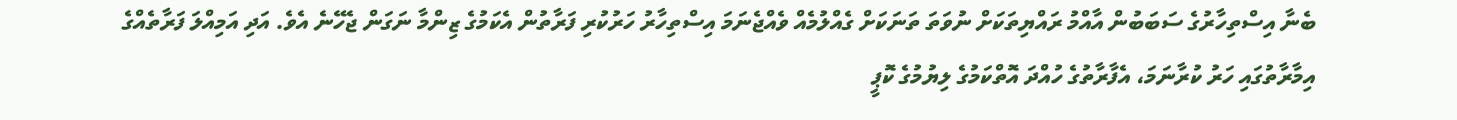ބެނާ އިސްތިހާރުގެ ސަބަބުން އާއްމު ރައްޔިތަކަށް ނުވަތަ ތަނަކަށް ގެއްލުމެއް ވެއްޖެނަމަ އިސްތިހާރު ހަރުކުރި ފަރާތުން އެކަމުގެ ޒިންމާ ނަގަން ޖެހޭނެ އެވެ. އަދި އަމިއްލަ ފަރާތެއްގެ އިމާރާތުގައި ހަރު ކުރާނަމަ، އެފާރާތުގެ ހުއްދަ އޮތްކަމުގެ ލިޔުމުގެ ކޮޕީ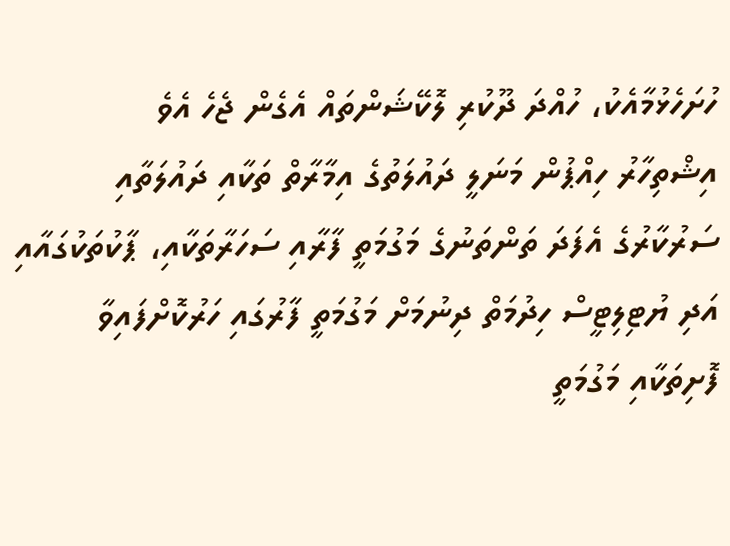ހުށަހެޅުމާއެކު، ހުއްދަ ދޫކުރި ލޮކޭޝަންތައް އެގެން ޖެހެ އެވެ
އިޝްތިހާރު ހިއްޕުން މަނަލީ ދައުލަތުގެ އިމާރާތް ތަކާއި ދައުލަތާއި ސަރުކާރުގެ އެފަދަ ތަންތަނުގެ މަގުމަތީ ފާރާއި ސަހަރާތަކާއި، ޕާކުތަކުގައާއި އަދި ޔުޓިލިޓީސް ހިދުމަތް ދިނުމަށް މަގުމަތީ ފާރުގައި ހަރުކޮށްފައިވާ ފޮށިތަކާއި މަގުމަތީ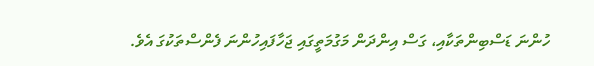ހުންނަ ޑަސްބިންތަކާއި، ގަސް އިންދަން މަގުމަތީގައި ޖަހާފައިހުންނަ ފެންސްތަކުގަ އެވެ.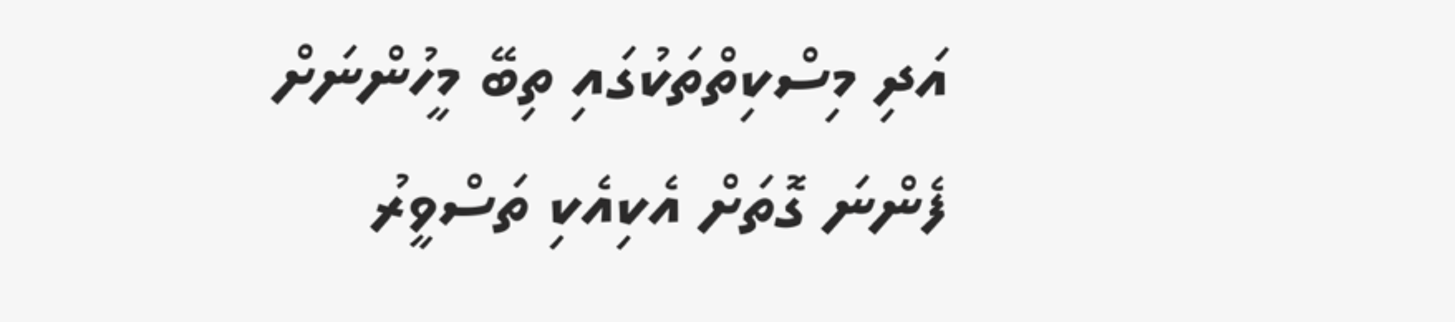އަދި މިސްކިތްތަކުގައި ތިބޭ މީހުންނަށް ފެންނަ ގޮތަށް އެކިއެކި ތަސްވީރު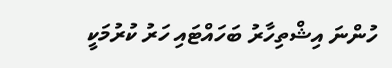ހުންނަ އިޝްތިހާރު ބަހައްޓައި ހަރު ކުރުމަކީ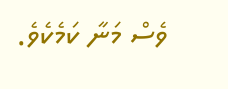ވެސް މަނާ ކަމެކެވެ.